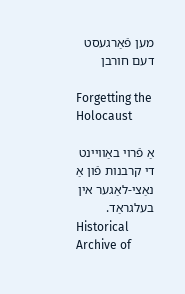מען פֿאַרגעסט דעם חורבן

Forgetting the Holocaust

אַ פֿרוי באַוויינט די קרבנות פֿון אַ נאַצי-לאַגער אין בעלגראַד.
Historical Archive of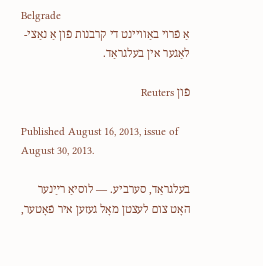Belgrade
אַ פֿרוי באַוויינט די קרבנות פֿון אַ נאַצי-לאַגער אין בעלגראַד.

פֿון Reuters

Published August 16, 2013, issue of August 30, 2013.

בעלגראַד, סערביע. — לוסיאַ רײַנער האָט צום לעצטן מאָל געזען איר פֿאָטער,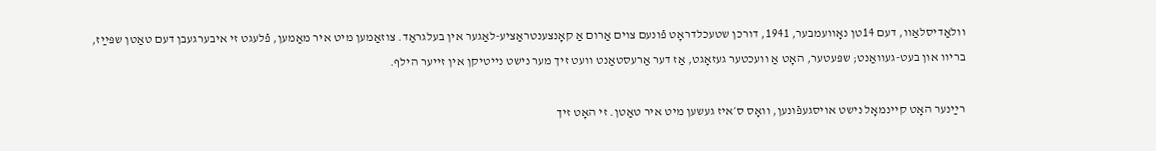וולאַדיסלאַוו, דעם 14טן נאָוועמבער, 1941, דורכן שטעכלדראָט פֿונעם צוים אַרום אַ קאָנצענטראַציע-לאַגער אין בעלגראַד. צוזאַמען מיט איר מאַמען, פֿלעגט זי איבערגעבן דעם טאַטן שפּײַז, בריוו און בעט-געוואַנט; שפּעטער, האָט אַ וועכטער געזאָגט, אַז דער אַרעסטאַנט וועט זיך מער נישט נייטיקן אין זייער הילף.

רײַנער האָט קיינמאָל נישט אויסגעפֿונען, וואָס ס׳איז געשען מיט איר טאַטן. זי האָט זיך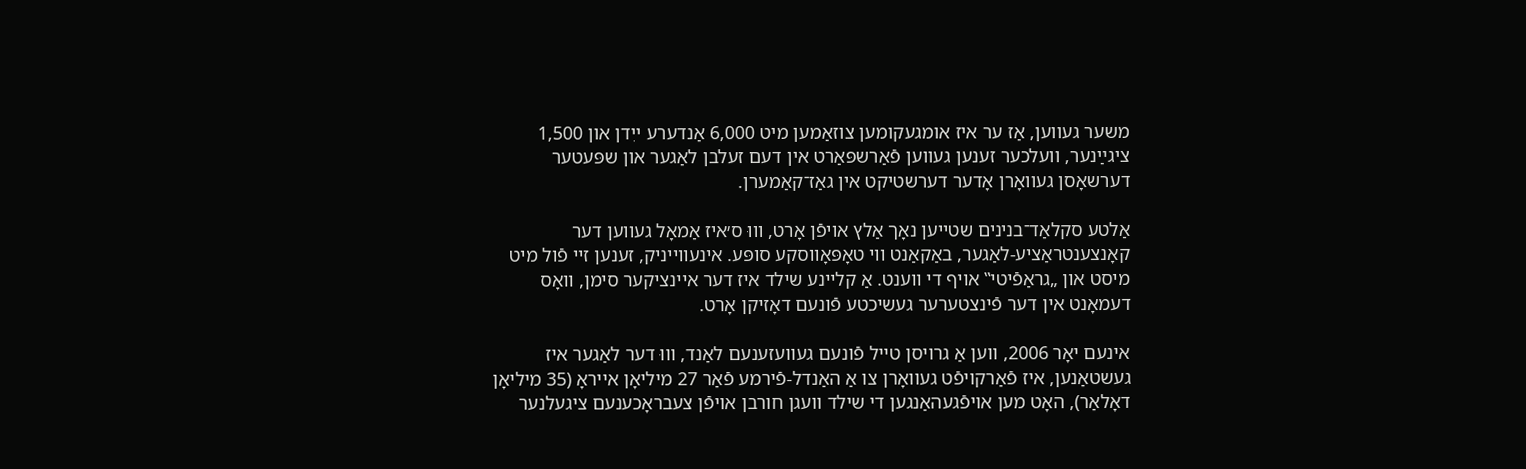משער געווען, אַז ער איז אומגעקומען צוזאַמען מיט 6,000 אַנדערע ייִדן און 1,500 ציגײַנער, וועלכער זענען געווען פֿאַרשפּאַרט אין דעם זעלבן לאַגער און שפּעטער דערשאָסן געוואָרן אָדער דערשטיקט אין גאַז־קאַמערן.

אַלטע סקלאַד־בנינים שטייען נאָך אַלץ אויפֿן אָרט, וווּ ס׳איז אַמאָל געווען דער קאָנצענטראַציע-לאַגער, באַקאַנט ווי טאָפּאָווסקע סופּע. אינעווייניק, זענען זיי פֿול מיט מיסט און „גראַפֿיטי‟ אויף די ווענט. אַ קליינע שילד איז דער איינציקער סימן, וואָס דעמאָנט אין דער פֿינצטערער געשיכטע פֿונעם דאָזיקן אָרט.

אינעם יאָר 2006, ווען אַ גרויסן טייל פֿונעם געוועזענעם לאַנד, וווּ דער לאַגער איז געשטאַנען, איז פֿאַרקויפֿט געוואָרן צו אַ האַנדל-פֿירמע פֿאַר 27 מיליאָן אייראָ (35 מיליאָן דאָלאַר), האָט מען אויפֿגעהאַנגען די שילד וועגן חורבן אויפֿן צעבראָכענעם ציגעלנער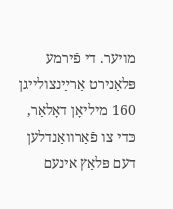מויער. די פֿירמע פּלאַנירט אַרײַנצולייגן 160 מיליאָן דאָלאַר, כּדי צו פֿאַרוואַנדלען דעם פּלאַץ אינעם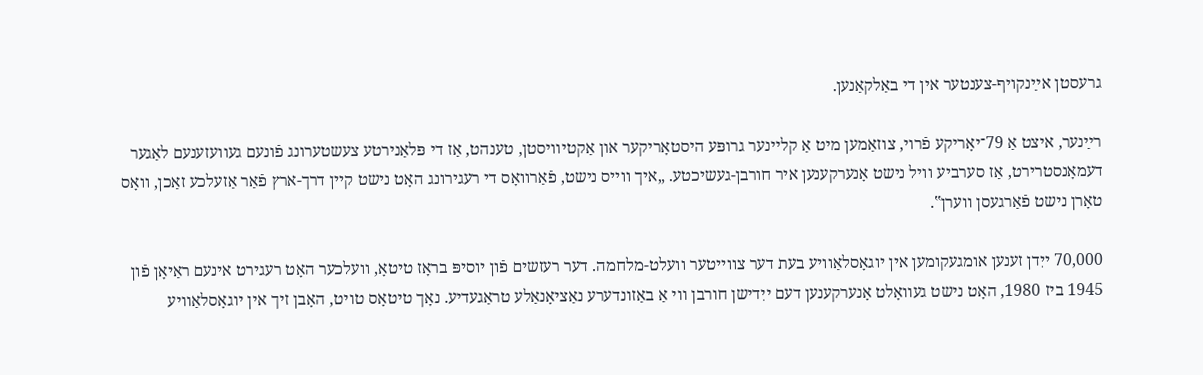גרעסטן אײַנקויף-צענטער אין די באַלקאַנען.

רײַנער, איצט אַ 79־יאָריקע פֿרוי, צוזאַמען מיט אַ קליינער גרופּע היסטאָריקער און אַקטיוויסטן, טענהט, אַז די פּלאַנירטע צעשטערונג פֿונעם געוועזענעם לאַגער דעמאָנסטרירט, אַז סערביע וויל נישט אָנערקענען איר חורבן-געשיכטע. „איך ווייס נישט, פֿאַרוואָס די רעגירונג האָט נישט קיין דרך-ארץ פֿאַר אַזעלכע זאַכן, וואָס טאָרן נישט פֿאַרגעסן ווערן‟.

70,000 ייִדן זענען אומגעקומען אין יוגאָסלאַוויע בעת דער צווייטער וועלט-מלחמה. דער רעזשים פֿון יוסיפּ בראָז טיטאָ, וועלכער האָט רעגירט אינעם ראַיאָן פֿון 1945 ביז 1980, האָט נישט געוואָלט אָנערקענען דעם ייִדישן חורבן ווי אַ באַזונדערע נאַציאָנאַלע טראַגעדיע. נאָך טיטאָס טויט, האָבן זיך אין יוגאָסלאַוויע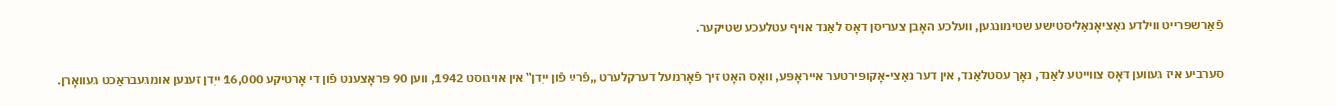פֿאַרשפּרייט ווילדע נאַציאָנאַליסטישע שטימונגען, וועלכע האָבן צעריסן דאָס לאַנד אויף עטלעכע שטיקער.

סערביע איז געווען דאָס צווייטע לאַנד, נאָך עסטלאַנד, אין דער נאַצי-אָקופּירטער אייראָפּע, וואָס האָט זיך פֿאָרמעל דערקלערט „פֿרײַ פֿון ייִדן‟ אין אויגוסט 1942, ווען 90 פּראָצענט פֿון די אָרטיקע 16,000 ייִדן זענען אומגעבראַכט געוואָרן.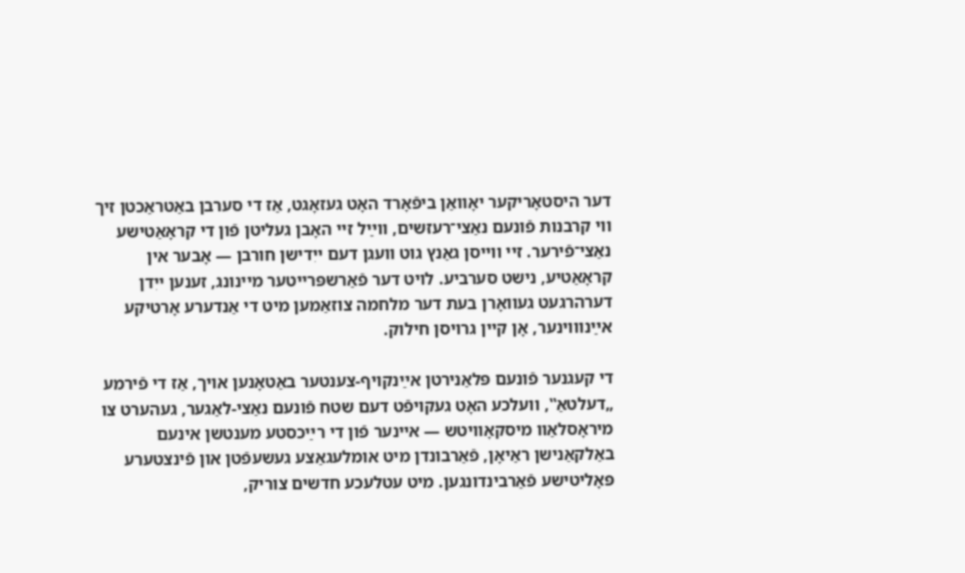דער היסטאָריקער יאָוואַן ביפֿאָרד האָט געזאָגט, אַז די סערבן באַטראַכטן זיך ווי קרבנות פֿונעם נאַצי־רעזשים, ווײַל זיי האָבן געליטן פֿון די קראָאַטישע נאַצי־פֿירער. זיי ווייסן גאַנץ גוט וועגן דעם ייִדישן חורבן — אָבער אין קראָאַטיע, נישט סערביע. לויט דער פֿאַרשפּרייטער מיינונג, זענען ייִדן דערהרגעט געוואָרן בעת דער מלחמה צוזאַמען מיט די אַנדערע אָרטיקע אײַנוווינער, אָן קיין גרויסן חילוק.

די קעגנער פֿונעם פּלאַנירטן אײַנקויף-צענטער באַטאָנען אויך, אַז די פֿירמע „דעלטאַ‟, וועלכע האָט געקויפֿט דעם שטח פֿונעם נאַצי-לאַגער, געהערט צו מיראָסלאַוו מיסקאָוויטש — איינער פֿון די רײַכסטע מענטשן אינעם באַלקאַנישן ראַיאָן, פֿאַרבונדן מיט אומלעגאַצע געשעפֿטן און פֿינצטערע פּאָליטישע פֿאַרבינדונגען. מיט עטלעכע חדשים צוריק,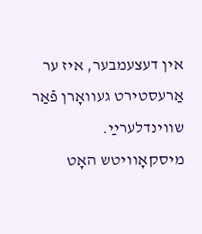אין דעצעמבער, איז ער אַרעסטירט געוואָרן פֿאַר שווינדלערײַ. מיסקאָוויטש האָט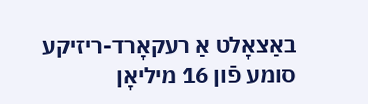באַצאָלט אַ רעקאָרד-ריזיקע סומע פֿון 16 מיליאָן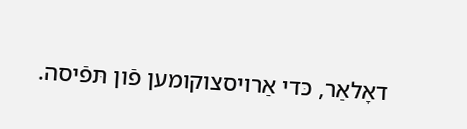דאָלאַר, כּדי אַרויסצוקומען פֿון תּפֿיסה.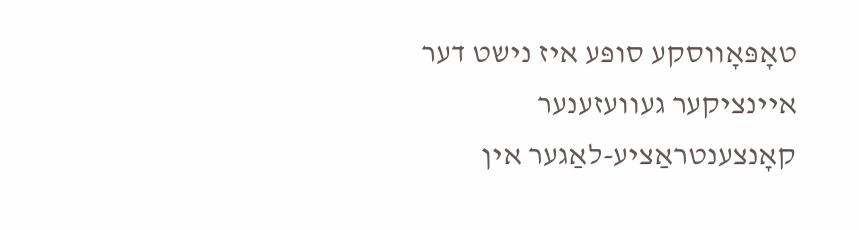טאָפּאָווסקע סופּע איז נישט דער איינציקער געוועזענער קאָנצענטראַציע-לאַגער אין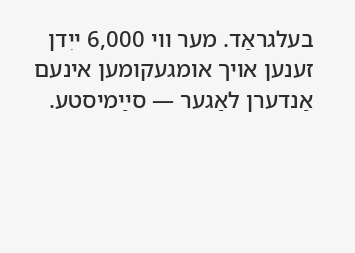בעלגראַד. מער ווי 6,000 ייִדן זענען אויך אומגעקומען אינעם אַנדערן לאַגער — סײַמיסטע.